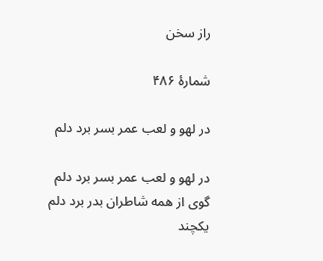راز سخن

شمارهٔ ۴۸۶

در لهو و لعب عمر بسر برد دلم

در لهو و لعب عمر بسر برد دلم
گوی از همه شاطران بدر برد دلم
یکچند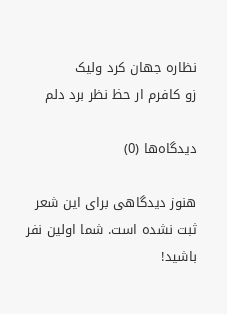نظاره جهان کرد ولیک
زو کافرم ار حظ نظر برد دلم

دیدگاه‌ها (0)

هنوز دیدگاهی برای این شعر ثبت نشده است. شما اولین نفر باشید!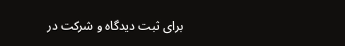برای ثبت دیدگاه و شرکت در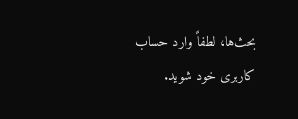بحث‌ها، لطفاً وارد حساب کاربری خود شوید.